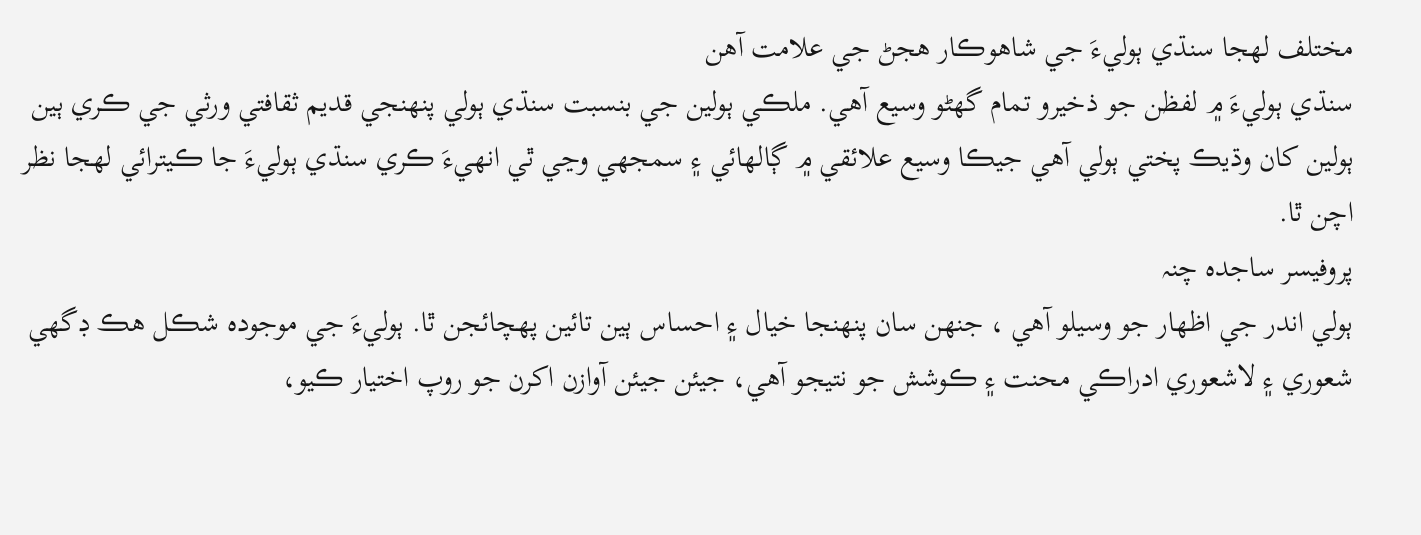مختلف لھجا سنڌي ٻوليءَ جي شاهوڪار ھجڻ جي علامت آهن
سنڌي ٻوليءَ ۾ لفظن جو ذخيرو تمام گھڻو وسيع آھي. ملڪي ٻولين جي بنسبت سنڌي ٻولي پنھنجي قديم ثقافتي ورثي جي ڪري ٻين ٻولين کان وڌيڪ پختي ٻولي آهي جيڪا وسيع علائقي ۾ ڳالھائي ۽ سمجھي وڃي ٿي انھيءَ ڪري سنڌي ٻوليءَ جا ڪيترائي لھجا نظر اچن ٿا.
پروفيسر ساجده چنہ
ٻولي اندر جي اظهار جو وسيلو آهي ، جنهن سان پنهنجا خيال ۽ احساس ٻين تائين پهچائجن ٿا. ٻوليءَ جي موجوده شڪل هڪ ڊگهي شعوري ۽ لاشعوري ادراڪي محنت ۽ ڪوشش جو نتيجو آهي، جيئن جيئن آوازن اکرن جو روپ اختيار ڪيو،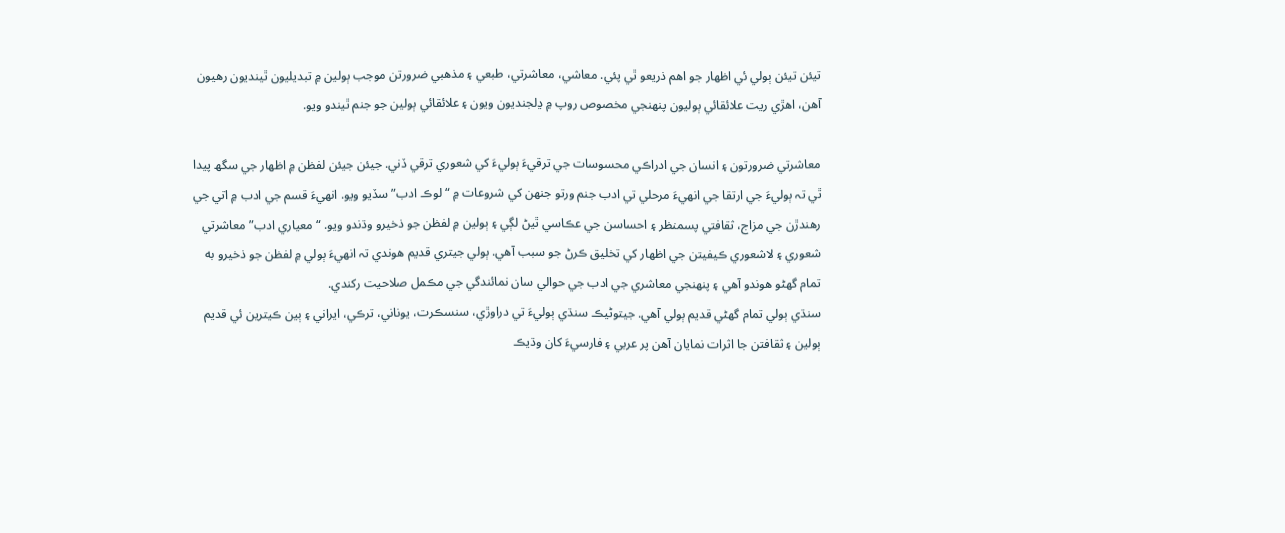تيئن تيئن ٻولي ئي اظهار جو اهم ذريعو ٿي پئي. معاشي، معاشرتي، طبعي ۽ مذهبي ضرورتن موجب ٻولين ۾ تبديليون ٿينديون رهيون آهن، اهڙي ريت علائقائي ٻوليون پنهنجي مخصوص روپ ۾ ڍلجنديون ويون ۽ علائقائي ٻولين جو جنم ٿيندو ويو.

معاشرتي ضرورتون ۽ انسان جي ادراڪي محسوسات جي ترقيءَ ٻوليءَ کي شعوري ترقي ڏني. جيئن جيئن لفظن ۾ اظهار جي سگھ پيدا ٿي تہ ٻوليءَ جي ارتقا جي انهيءَ مرحلي تي ادب جنم ورتو جنهن کي شروعات ۾ “لوڪ ادب” سڏيو ويو. انهيءَ قسم جي ادب ۾ اتي جي رهندڙن جي مزاج، ثقافتي پسمنظر ۽ احساسن جي عڪاسي ٿيڻ لڳي ۽ ٻولين ۾ لفظن جو ذخيرو وڌندو ويو. “معياري ادب” معاشرتي شعوري ۽ لاشعوري ڪيفيتن جي اظهار کي تخليق ڪرڻ جو سبب آهي. ٻولي جيتري قديم هوندي تہ انهيءَ ٻولي ۾ لفظن جو ذخيرو به تمام گهڻو هوندو آهي ۽ پنهنجي معاشري جي ادب جي حوالي سان نمائندگي جي مڪمل صلاحيت رکندي.
سنڌي ٻولي تمام گهڻي قديم ٻولي آهي. جيتوڻيڪ سنڌي ٻوليءَ تي دراوڙي، سنسڪرت، يوناني، ترڪي، ايراني ۽ ٻين ڪيترين ئي قديم ٻولين ۽ ثقافتن جا اثرات نمايان آهن پر عربي ۽ فارسيءَ کان وڌيڪ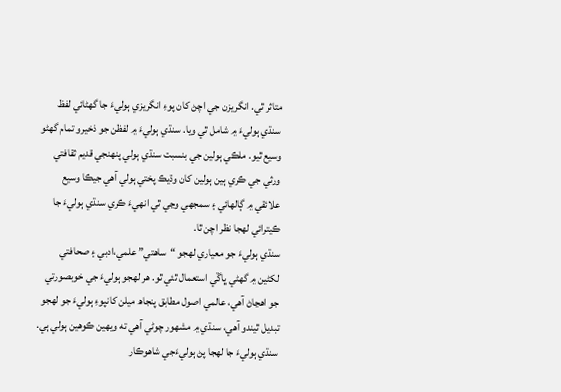متاثر ٿي. انگريزن جي اچڻ کان پوءِ انگريزي ٻوليءَ جا گهڻائي لفظ سنڌي ٻوليءَ ۾ شامل ٿي ويا. سنڌي ٻوليءَ ۾ لفظن جو ذخيرو تمام گهڻو وسيع ٿيو. ملڪي ٻولين جي بنسبت سنڌي ٻولي پنهنجي قديم ثقافتي ورثي جي ڪري ٻين ٻولين کان وڌيڪ پختي ٻولي آهي جيڪا وسيع علائقي ۾ ڳالهائي ۽ سمجهي وڃي ٿي انهيءَ ڪري سنڌي ٻوليءَ جا ڪيترائي لهجا نظر اچن ٿا.
سنڌي ٻوليءَ جو معياري لهجو “ساهتي” علمي،ادبي ۽ صحافتي لکڻين ۾ گهڻي ڀاڱي استعمال ٿئي ٿو. هر لهجو ٻوليءَ جي خوبصورتي جو اهڃاڻ آهي، عالمي اصول مطابق پنجاھ ميلن کانپوءِ ٻوليءَ جو لهجو تبديل ٿيندو آهي، سنڌي ۾ مشھور چوڻي آهي ته ويھين ڪوھين ٻولي ٻي. سنڌي ٻوليءَ جا لهجا پڻ ٻوليءَجي شاهوڪار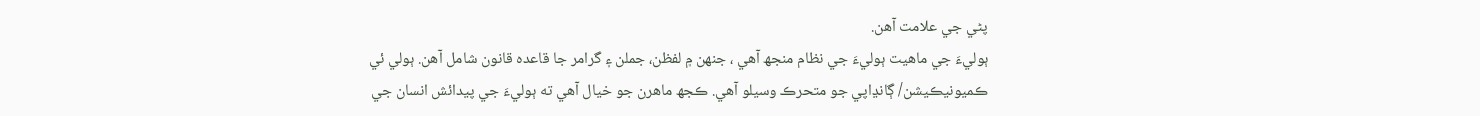پڻي جي علامت آهن.
ٻوليءَ جي ماهيت ٻوليءَ جي نظام منجھ آهي ، جنهن ۾ لفظن، جملن ۽ گرامر جا قاعده قانون شامل آهن. ٻولي ئي ڪميونيڪيشن/ ڳانڍاپي جو متحرڪ وسيلو آهي. ڪجھ ماهرن جو خيال آهي ته ٻوليءَ جي پيدائش انسان جي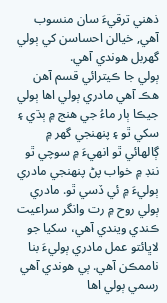ذهني ترقيءَ سان منسوب آهي, خيالن احساسن کي ٻولي گهربل هوندي آهي.
ٻولي جا ڪيترائي قسم آهن هڪ آهي مادري ٻولي اها ٻولي جيڪا ٻار ماءُ جي هنج ۾ ٻڌي ۽ سکي ٿو ۽ پنهنجي گهر ۾ ڳالهائي ٿو انهيءَ ۾ سوچي ٿو ننڊ ۾ خواب پڻ پنهنجي مادري ٻوليءَ ۾ ئي ڏسي ٿو. مادري ٻولي روح ۾ رت وانگر سراعيت ڪندي ويندي آهي، سکيا جو لاڀائتو عمل مادري ٻوليءَ بنا ناممڪن آهي. ٻي هوندي آهي رسمي ٻولي اها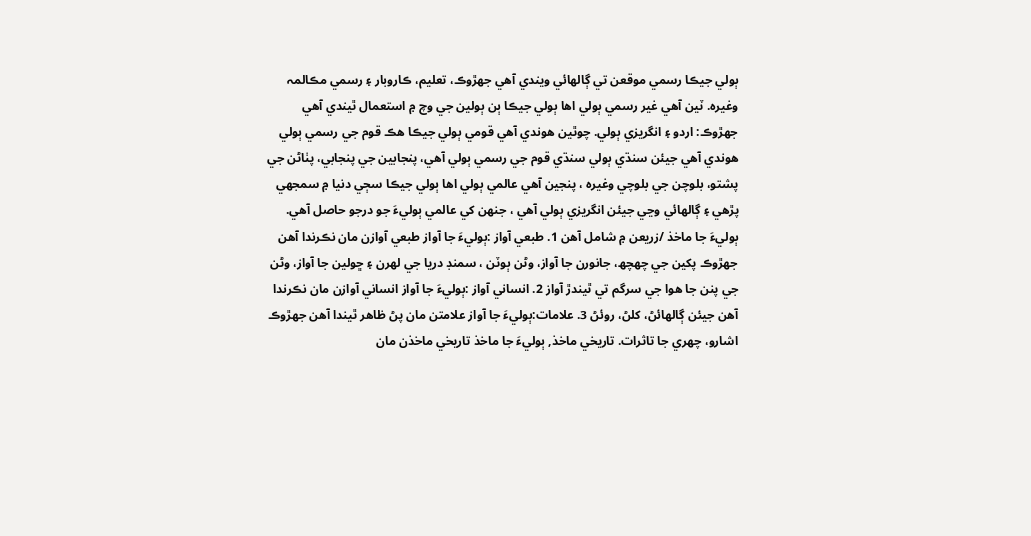ٻولي جيڪا رسمي موقعن تي ڳالهائي ويندي آهي جهڙوڪ، تعليم، ڪاروبار ۽ رسمي مڪالمہ وغيره. ٽين آهي غير رسمي ٻولي اها ٻولي جيڪا ٻن ٻولين جي وچ ۾ استعمال ٿيندي آهي جهڙوڪ: اردو ۽ انگريزي ٻولي. چوٿين هوندي آهي قومي ٻولي جيڪا هڪ قوم جي رسمي ٻولي هوندي آهي جيئن سنڌي ٻولي سنڌي قوم جي رسمي ٻولي آهي، پنجابين جي پنجابي، پٺاڻن جي پشتو، بلوچن جي بلوچي وغيره ، پنجين آهي عالمي ٻولي اها ٻولي جيڪا سڄي دنيا ۾ سمجهي پڙهي ۽ ڳالهائي وڃي جيئن انگريزي ٻولي آهي ، جنهن کي عالمي ٻوليءَ جو درجو حاصل آهي. ٻوليءَ جا ماخذ /زريعن ۾ شامل آهن 1. طبعي آواز :ٻوليءَ جا آواز طبعي آوازن مان نڪرندا آهن جهڙوڪ پکين جي چهچھ، جانورن جا آواز، وڻن ٻوٽن ، سمنڊ دريا جي لهرن ۽ ڇولين جا آواز، وڻن جي پنن جا هوا جي سرگم تي ٿيندڙ آواز 2. انساني آواز :ٻوليءَ جا آواز انساني آوازن مان نڪرندا آهن جيئن ڳالهائڻ، کلڻ، روئڻ 3. علامات:ٻوليءَ جا آواز علامتن مان پڻ ظاهر ٿيندا آهن جهڙوڪ اشارو، چهري جا تاثرات. تاريخي ماخذ, ٻوليءَ جا ماخذ تاريخي ماخذن مان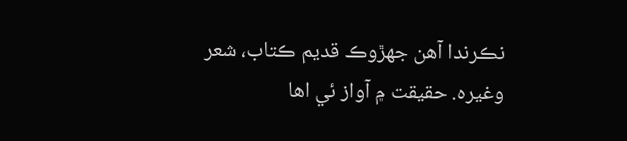نڪرندا آهن جهڙوڪ قديم ڪتاب، شعر وغيره. حقيقت ۾ آواز ئي اها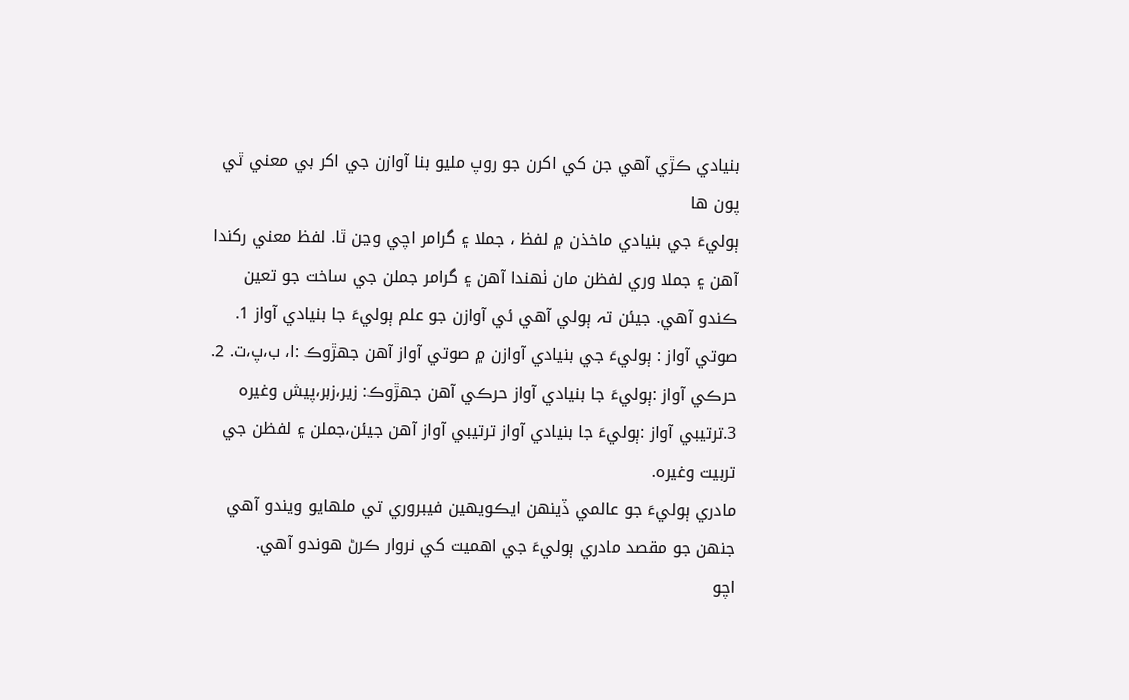بنيادي ڪڙي آهي جن کي اکرن جو روپ مليو بنا آوازن جي اکر بي معني ٿي پون ها
ٻوليءَ جي بنيادي ماخذن ۾ لفظ ، جملا ۽ گرامر اچي وڃن ٿا. لفظ معني رکندا آهن ۽ جملا وري لفظن مان ٺهندا آهن ۽ گرامر جملن جي ساخت جو تعين ڪندو آهي. جيئن تہ ٻولي آهي ئي آوازن جو علم ٻوليءَ جا بنيادي آواز 1. صوتي آواز : ٻوليءَ جي بنيادي آوازن ۾ صوتي آواز آهن جهڙوڪ :ا، ب،پ،ت. 2. حرڪي آواز :ٻوليءَ جا بنيادي آواز حرڪي آهن جهڙوڪ: زير،زبر،پيش وغيره 3.ترتيبي آواز :ٻوليءَ جا بنيادي آواز ترتيبي آواز آهن جيئن،جملن ۽ لفظن جي تربيت وغيره.
مادري ٻوليءَ جو عالمي ڏينهن ايڪويهين فيبروري تي ملهايو ويندو آهي جنهن جو مقصد مادري ٻوليءَ جي اهميت کي نروار ڪرڻ هوندو آهي.
اچو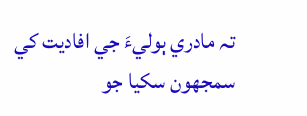تہ مادري ٻوليءَ جي افاديت کي سمجهون سکيا جو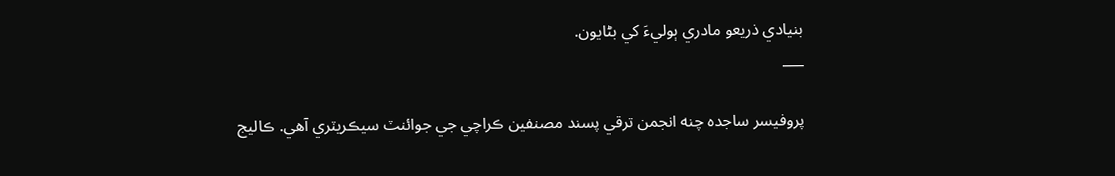بنيادي ذريعو مادري ٻوليءَ کي بڻايون.
___

پروفيسر ساجده چنه انجمن ترقي پسند مصنفين ڪراچي جي جوائنٽ سيڪريٽري آهي. ڪاليج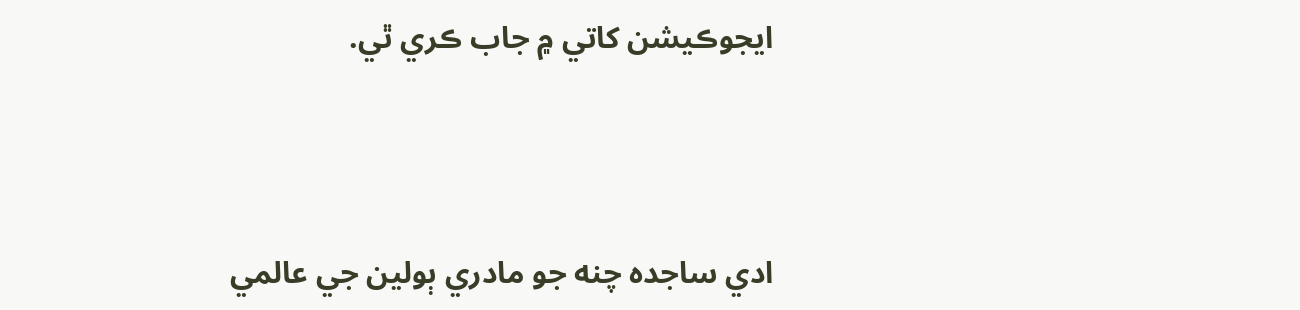ايجوڪيشن کاتي ۾ جاب ڪري ٿي.




ادي ساجده چنه جو مادري ٻولين جي عالمي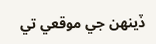ڏينهن جي موقعي تي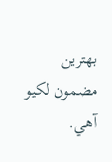بھترين مضمون لکيو آهي.